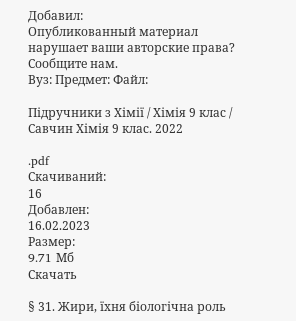Добавил:
Опубликованный материал нарушает ваши авторские права? Сообщите нам.
Вуз: Предмет: Файл:

Підручники з Хімії / Хімія 9 клас / Савчин Хімія 9 клас. 2022

.pdf
Скачиваний:
16
Добавлен:
16.02.2023
Размер:
9.71 Mб
Скачать

§ 31. Жири, їхня біологічна роль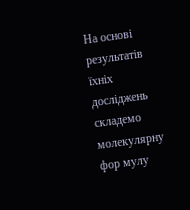На основі результатів їхніх досліджень складемо молекулярну фор мулу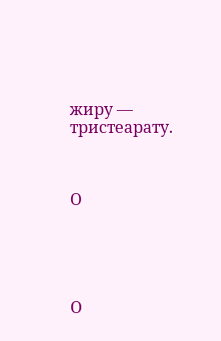жиру — тристеарату.



O





O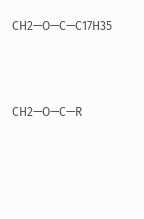CH2—O—C—C17H35



CH2—O—C—R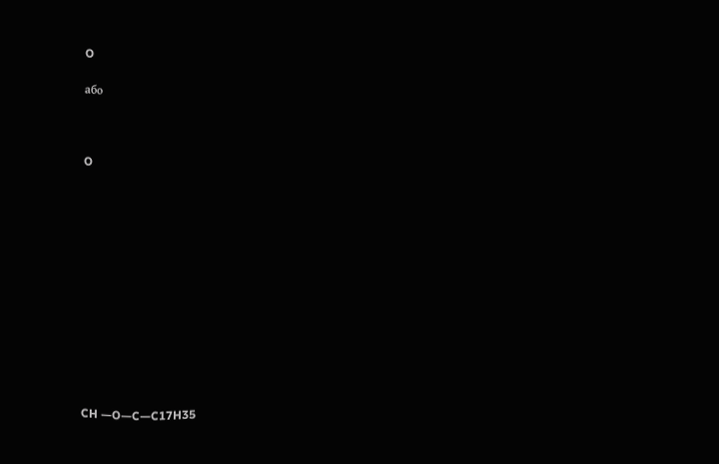O

або



O













CH —O—C—C17H35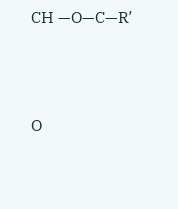CH —O—C—Rʹ



O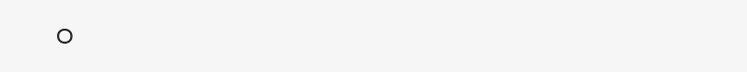O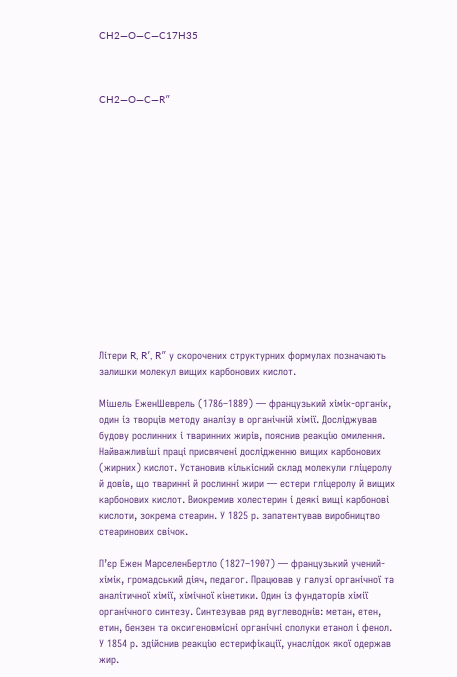CH2—O—C—C17H35



CH2—O—C—Rʺ















Літери R, Rʹ, Rʺ у скорочених структурних формулах позначають залишки молекул вищих карбонових кислот.

Мішель ЕженШеврель (1786–1889) — французький хімік-органік, один із творців методу аналізу в органічній хімії. Досліджував будову рослинних і тваринних жирів, пояснив реакцію омилення. Найважливіші праці присвячені дослідженню вищих карбонових (жирних) кислот. Установив кількісний склад молекули гліцеролу й довів, що тваринні й рослинні жири — естери гліцеролу й вищих карбонових кислот. Виокремив холестерин і деякі вищі карбонові кислоти, зокрема стеарин. У 1825 р. запатентував виробництво стеаринових свічок.

П’єр Ежен МарселенБертло (1827–1907) — французький учений-хімік, громадський діяч, педагог. Працював у галузі органічної та аналітичної хімії, хімічної кінетики. Один із фундаторів хімії органічного синтезу. Синтезував ряд вуглеводнів: метан, етен, етин, бензен та оксигеновмісні органічні сполуки етанол і фенол. У 1854 р. здійснив реакцію естерифікації, унаслідок якої одержав жир.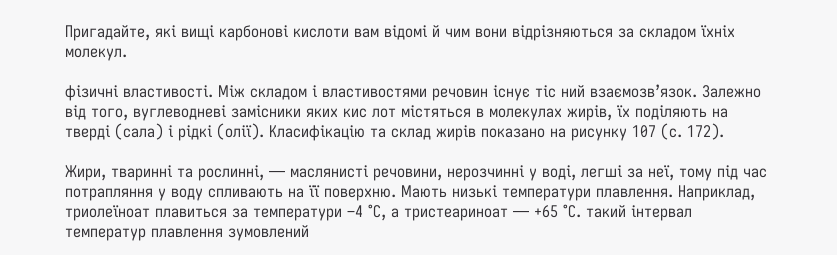Пригадайте, які вищі карбонові кислоти вам відомі й чим вони відрізняються за складом їхніх молекул.

фізичні властивості. Між складом і властивостями речовин існує тіс ний взаємозв’язок. Залежно від того, вуглеводневі замісники яких кис лот містяться в молекулах жирів, їх поділяють на тверді (сала) і рідкі (олії). Класифікацію та склад жирів показано на рисунку 107 (с. 172).

Жири, тваринні та рослинні, — маслянисті речовини, нерозчинні у воді, легші за неї, тому під час потрапляння у воду спливають на її поверхню. Мають низькі температури плавлення. Наприклад, триолеїноат плавиться за температури –4 °С, а тристеариноат — +65 °С. такий інтервал температур плавлення зумовлений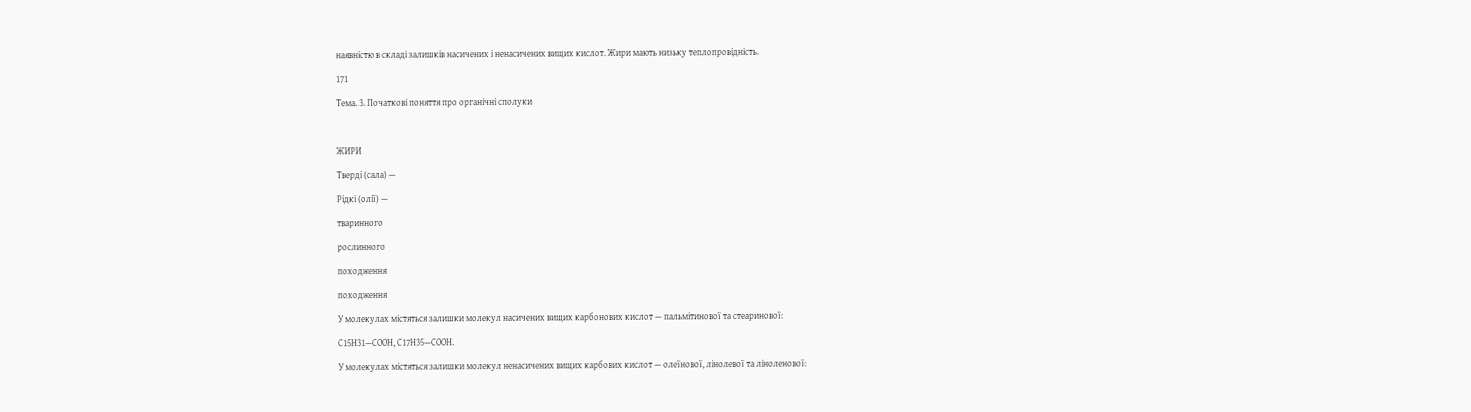наявністю в складі залишків насичених і ненасичених вищих кислот. Жири мають низьку теплопровідність.

171

Тема. 3. Початкові поняття про органічні сполуки



ЖИРИ

Тверді (сала) —

Рідкі (олії) —

тваринного

рослинного

походження

походження

У молекулах містяться залишки молекул насичених вищих карбонових кислот — пальмітинової та стеаринової:

С15Н31—СООН, С17Н35—СООН.

У молекулах містяться залишки молекул ненасичених вищих карбових кислот — олеїнової, лінолевої та ліноленової: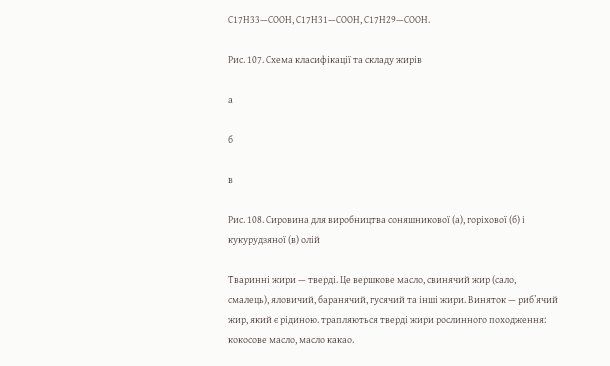С17Н33—СООН, С17Н31—СООН, С17Н29—СООН.

Рис. 107. Схема класифікації та складу жирів

а

б

в

Рис. 108. Сировина для виробництва соняшникової (а), горіхової (б) і кукурудзяної (в) олій

Тваринні жири — тверді. Це вершкове масло, свинячий жир (сало, смалець), яловичий, баранячий, гусячий та інші жири. Виняток — риб’ячий жир, який є рідиною. трапляються тверді жири рослинного походження: кокосове масло, масло какао.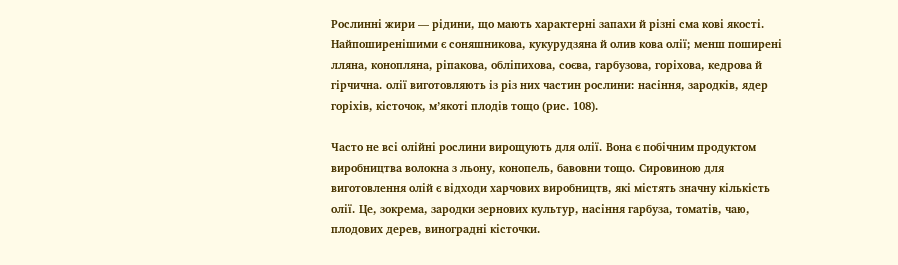Рослинні жири — рідини, що мають характерні запахи й різні сма кові якості. Найпоширенішими є соняшникова, кукурудзяна й олив кова олії; менш поширені лляна, конопляна, ріпакова, обліпихова, соєва, гарбузова, горіхова, кедрова й гірчична. олії виготовляють із різ них частин рослини: насіння, зародків, ядер горіхів, кісточок, м’якоті плодів тощо (рис. 108).

Часто не всі олійні рослини вирощують для олії. Вона є побічним продуктом виробництва волокна з льону, конопель, бавовни тощо. Сировиною для виготовлення олій є відходи харчових виробництв, які містять значну кількість олії. Це, зокрема, зародки зернових культур, насіння гарбуза, томатів, чаю, плодових дерев, виноградні кісточки.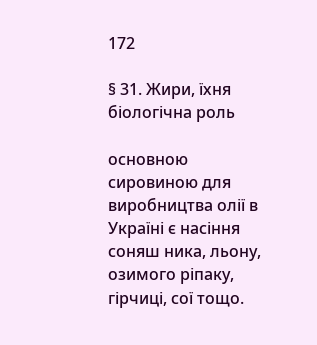172

§ 31. Жири, їхня біологічна роль

основною сировиною для виробництва олії в Україні є насіння соняш ника, льону, озимого ріпаку, гірчиці, сої тощо.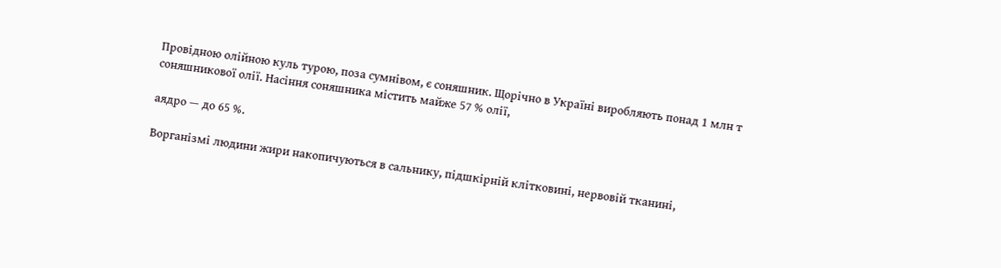Провідною олійною куль турою, поза сумнівом, є соняшник. Щорічно в Україні виробляють понад 1 млн т соняшникової олії. Насіння соняшника містить майже 57 % олії,

аядро — до 65 %.

Ворганізмі людини жири накопичуються в сальнику, підшкірній клітковині, нервовій тканині,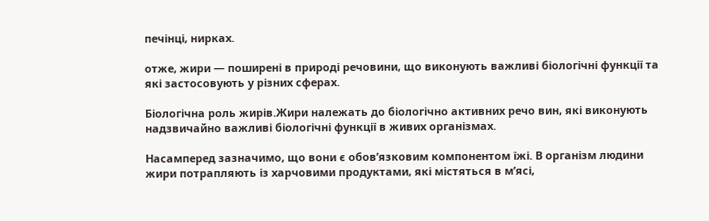печінці, нирках.

отже, жири — поширені в природі речовини, що виконують важливі біологічні функції та які застосовують у різних сферах.

Біологічна роль жирів.Жири належать до біологічно активних речо вин, які виконують надзвичайно важливі біологічні функції в живих організмах.

Насамперед зазначимо, що вони є обов’язковим компонентом їжі. В організм людини жири потрапляють із харчовими продуктами, які містяться в м’ясі,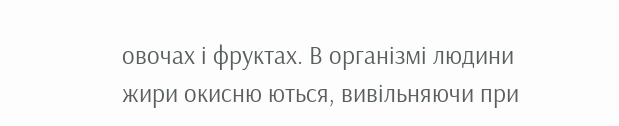овочах і фруктах. В організмі людини жири окисню ються, вивільняючи при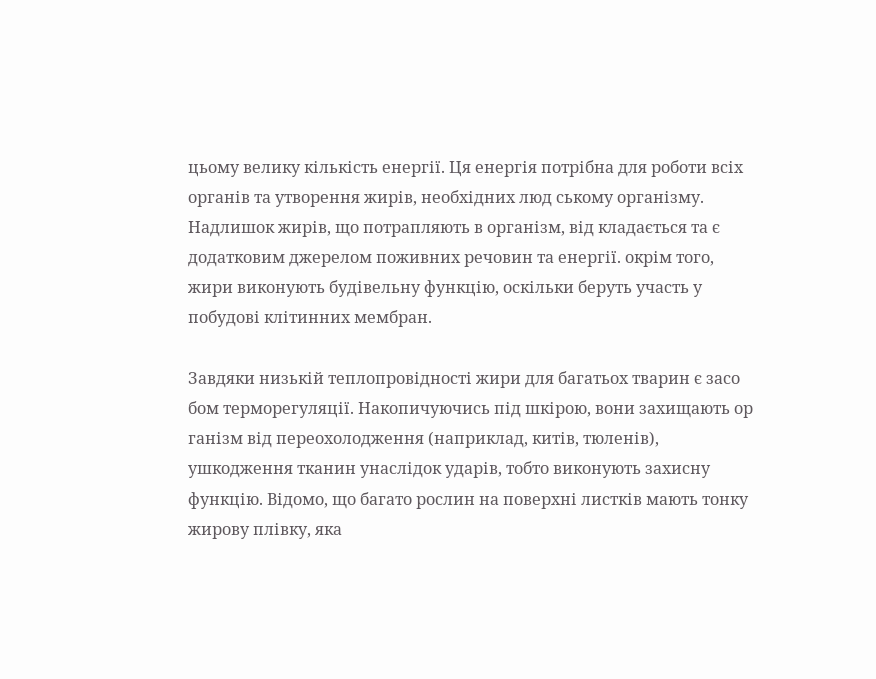цьому велику кількість енергії. Ця енергія потрібна для роботи всіх органів та утворення жирів, необхідних люд ському організму. Надлишок жирів, що потрапляють в організм, від кладається та є додатковим джерелом поживних речовин та енергії. окрім того, жири виконують будівельну функцію, оскільки беруть участь у побудові клітинних мембран.

Завдяки низькій теплопровідності жири для багатьох тварин є засо бом терморегуляції. Накопичуючись під шкірою, вони захищають ор ганізм від переохолодження (наприклад, китів, тюленів), ушкодження тканин унаслідок ударів, тобто виконують захисну функцію. Відомо, що багато рослин на поверхні листків мають тонку жирову плівку, яка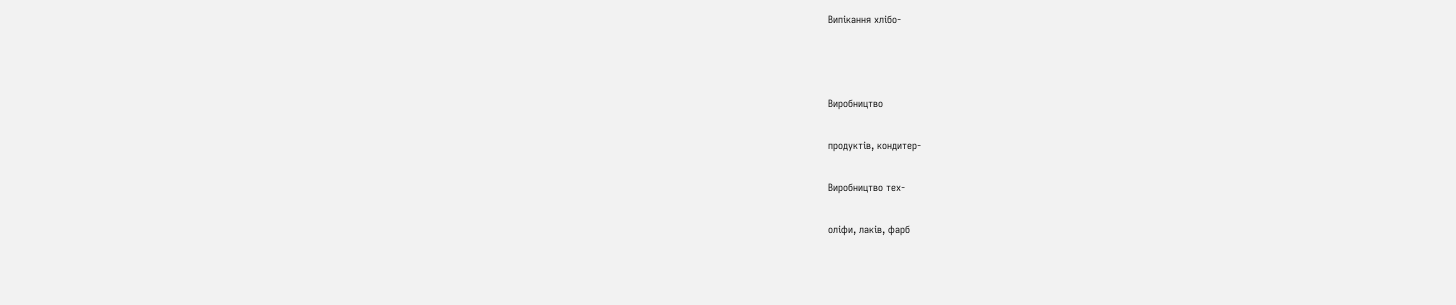Випікання хлібо-



Виробництво

продуктів, кондитер-

Виробництво тех-

оліфи, лаків, фарб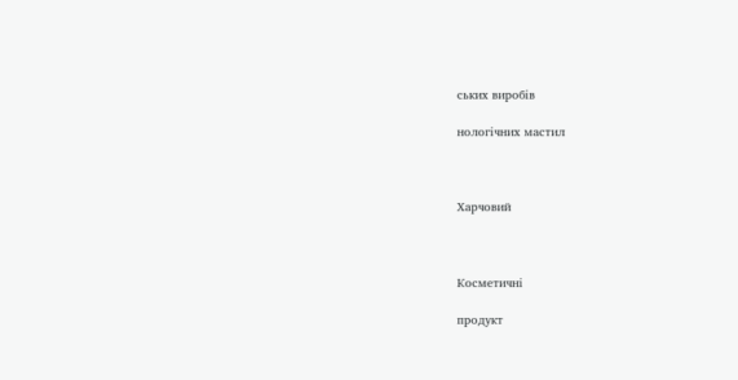ських виробів

нологічних мастил



Харчовий



Косметичні

продукт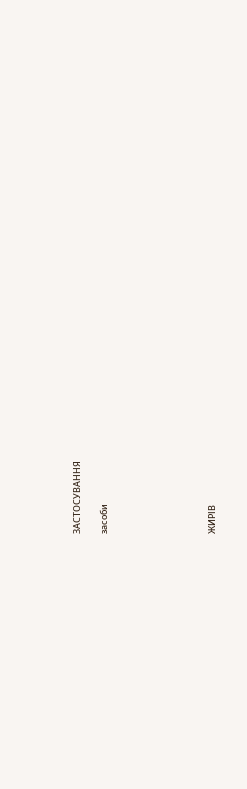ЗАСТОСУВАННЯ

засоби







ЖИРІВ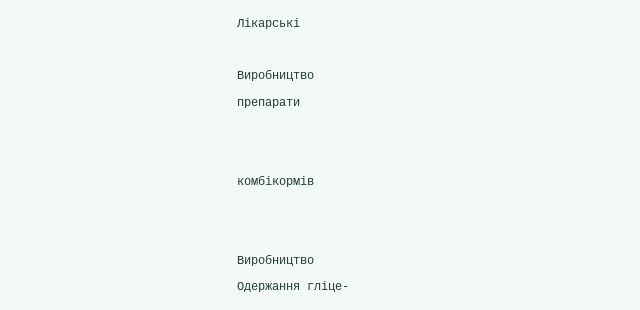Лікарські



Виробництво

препарати





комбікормів





Виробництво

Одержання гліце-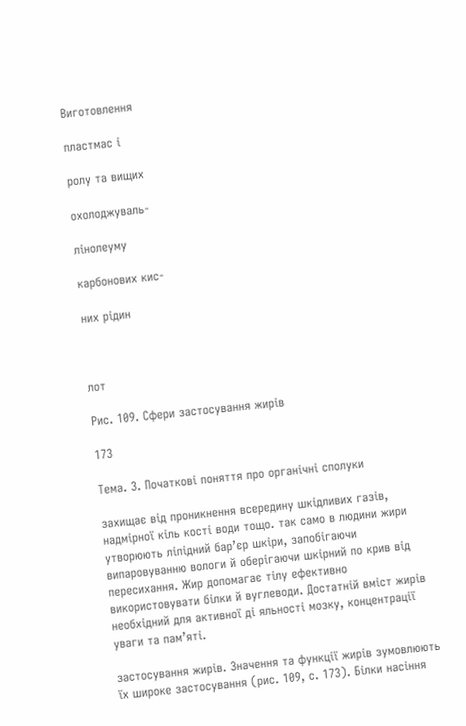Виготовлення

пластмас і

ролу та вищих

охолоджуваль-

лінолеуму

карбонових кис-

них рідин



лот

Рис. 109. Сфери застосування жирів

173

Тема. 3. Початкові поняття про органічні сполуки

захищає від проникнення всередину шкідливих газів, надмірної кіль кості води тощо. так само в людини жири утворюють ліпідний бар’єр шкіри, запобігаючи випаровуванню вологи й оберігаючи шкірний по крив від пересихання. Жир допомагає тілу ефективно використовувати білки й вуглеводи. Достатній вміст жирів необхідний для активної ді яльності мозку, концентрації уваги та пам’яті.

застосування жирів. Значення та функції жирів зумовлюють їх широке застосування (рис. 109, с. 173). Білки насіння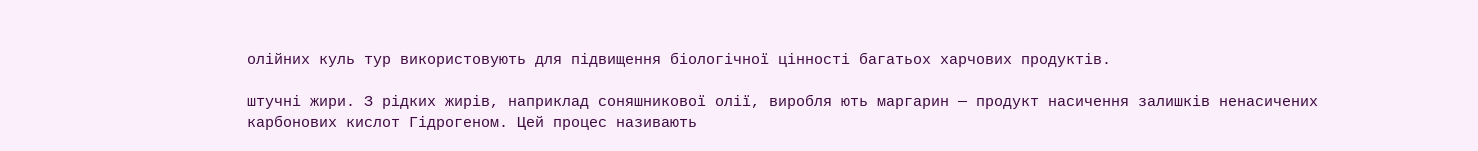олійних куль тур використовують для підвищення біологічної цінності багатьох харчових продуктів.

штучні жири. З рідких жирів, наприклад соняшникової олії, виробля ють маргарин — продукт насичення залишків ненасичених карбонових кислот Гідрогеном. Цей процес називають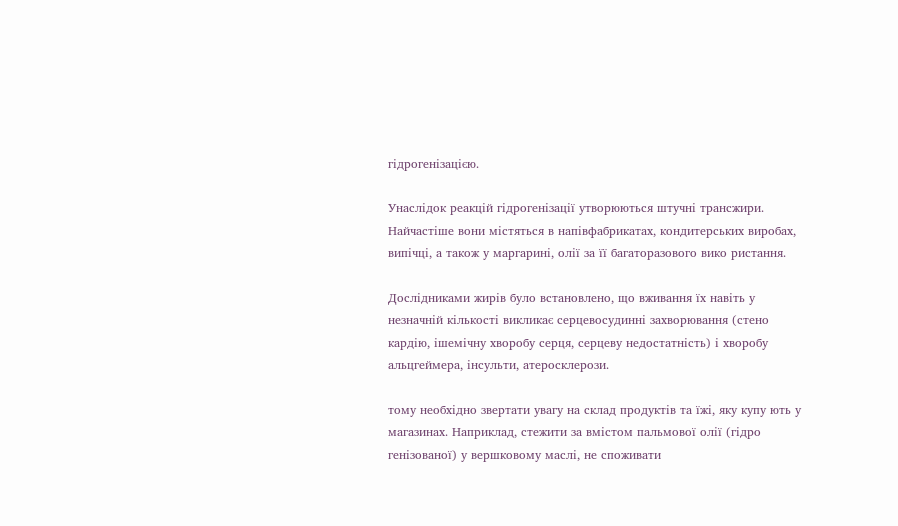гідрогенізацією.

Унаслідок реакцій гідрогенізації утворюються штучні трансжири. Найчастіше вони містяться в напівфабрикатах, кондитерських виробах, випічці, а також у маргарині, олії за її багаторазового вико ристання.

Дослідниками жирів було встановлено, що вживання їх навіть у незначній кількості викликає серцевосудинні захворювання (стено кардію, ішемічну хворобу серця, серцеву недостатність) і хворобу альцгеймера, інсульти, атеросклерози.

тому необхідно звертати увагу на склад продуктів та їжі, яку купу ють у магазинах. Наприклад, стежити за вмістом пальмової олії (гідро генізованої) у вершковому маслі, не споживати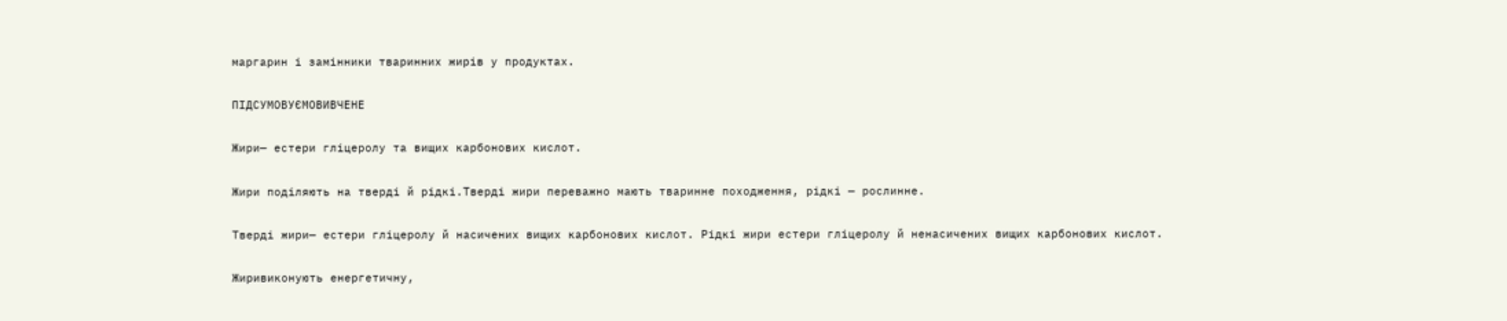маргарин і замінники тваринних жирів у продуктах.

ПІДСУМОВУЄМОВИВЧЕНЕ

Жири— естери гліцеролу та вищих карбонових кислот.

Жири поділяють на тверді й рідкі.Тверді жири переважно мають тваринне походження, рідкі — рослинне.

Тверді жири— естери гліцеролу й насичених вищих карбонових кислот. Рідкі жири естери гліцеролу й ненасичених вищих карбонових кислот.

Жиривиконують енергетичну,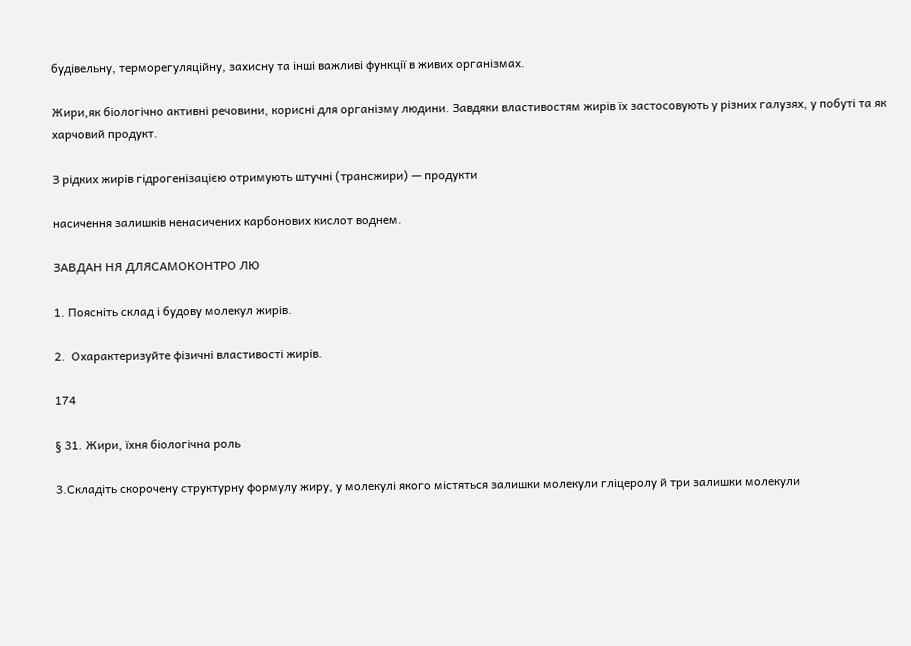будівельну, терморегуляційну, захисну та інші важливі функції в живих організмах.

Жири,як біологічно активні речовини, корисні для організму людини. Завдяки властивостям жирів їх застосовують у різних галузях, у побуті та як харчовий продукт.

З рідких жирів гідрогенізацією отримують штучні (трансжири) — продукти

насичення залишків ненасичених карбонових кислот воднем.

ЗАВДАН НЯ ДЛЯСАМОКОНТРО ЛЮ

1. Поясніть склад і будову молекул жирів.

2.  Охарактеризуйте фізичні властивості жирів.

174

§ 31. Жири, їхня біологічна роль

3.Складіть скорочену структурну формулу жиру, у молекулі якого містяться залишки молекули гліцеролу й три залишки молекули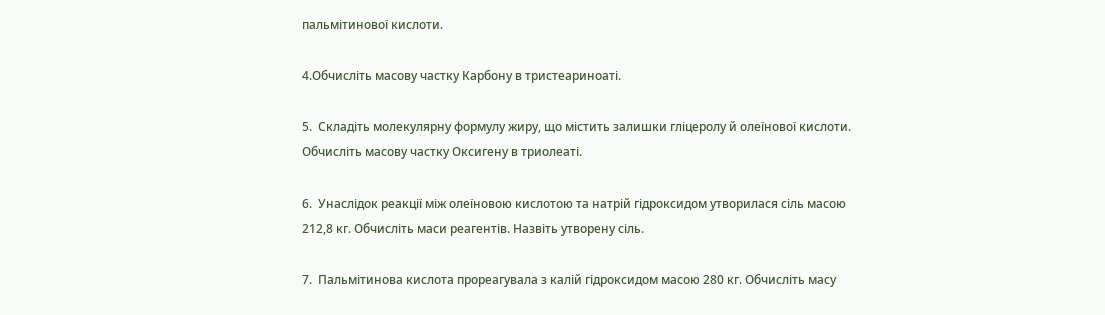пальмітинової кислоти.

4.Обчисліть масову частку Карбону в тристеариноаті.

5.  Складіть молекулярну формулу жиру, що містить залишки гліцеролу й олеїнової кислоти. Обчисліть масову частку Оксигену в триолеаті.

6.  Унаслідок реакції між олеїновою кислотою та натрій гідроксидом утворилася сіль масою 212,8 кг. Обчисліть маси реагентів. Назвіть утворену сіль.

7.  Пальмітинова кислота прореагувала з калій гідроксидом масою 280 кг. Обчисліть масу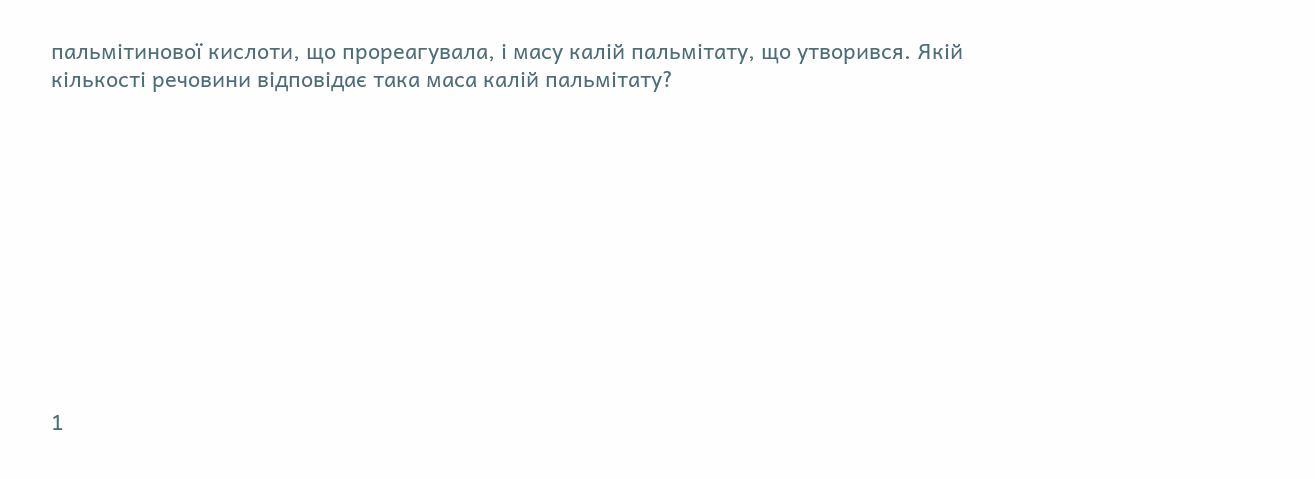пальмітинової кислоти, що прореагувала, і масу калій пальмітату, що утворився. Якій кількості речовини відповідає така маса калій пальмітату?











1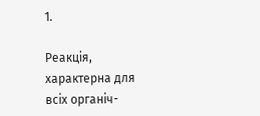1.

Реакція, характерна для всіх органіч-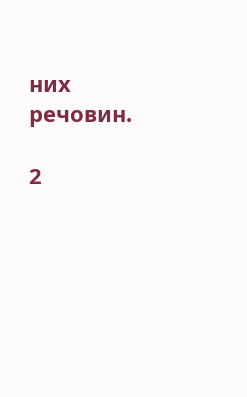них речовин.

2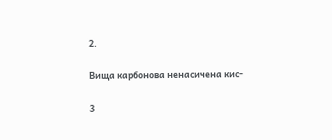2.

Вища карбонова ненасичена кис-

3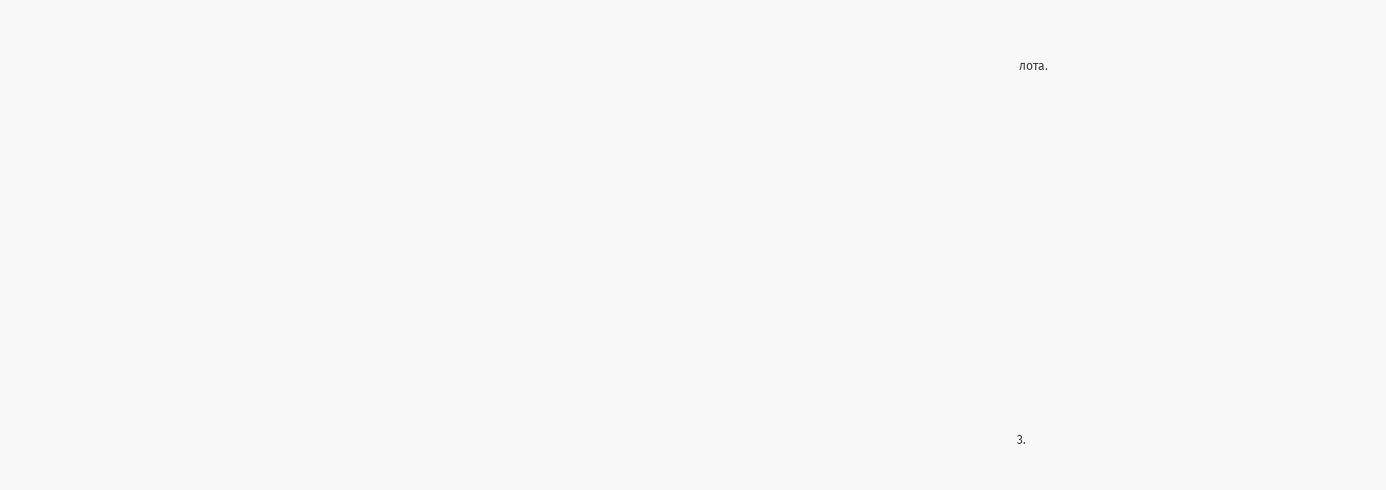лота.

























3.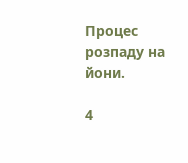Процес розпаду на йони.

4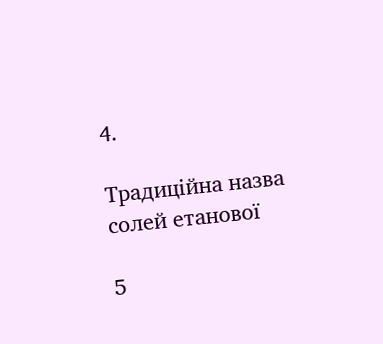4.

Традиційна назва солей етанової

5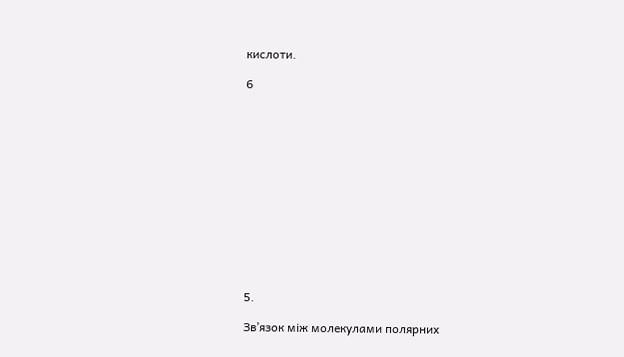кислоти.

6













5.

Зв’язок між молекулами полярних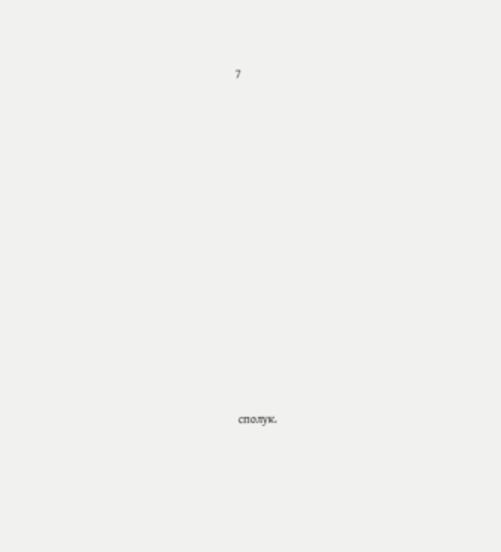7

















сполук.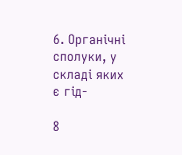6. Органічні сполуки, у складі яких є гід-

8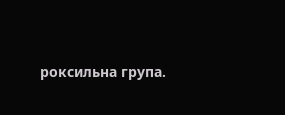роксильна група.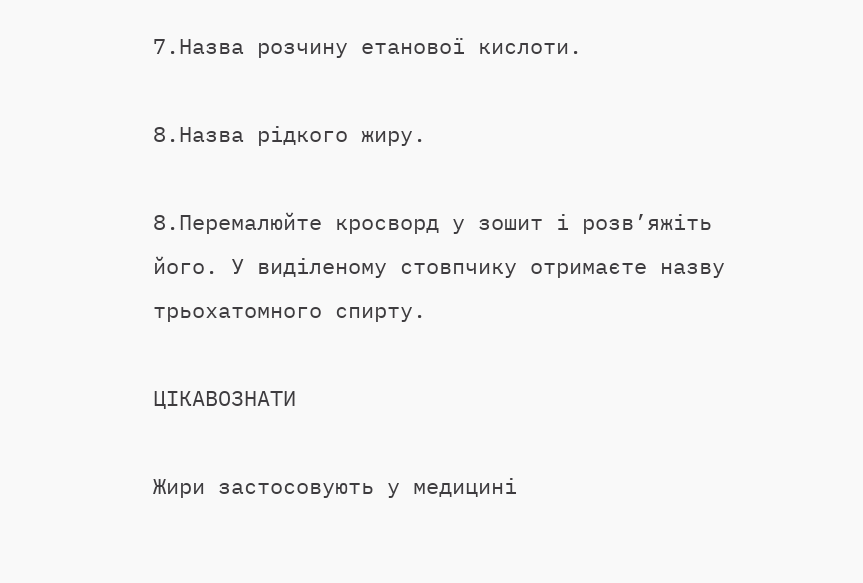7.Назва розчину етанової кислоти.

8.Назва рідкого жиру.

8.Перемалюйте кросворд у зошит і розв’яжіть його. У виділеному стовпчику отримаєте назву трьохатомного спирту.

ЦІКАВОЗНАТИ

Жири застосовують у медицині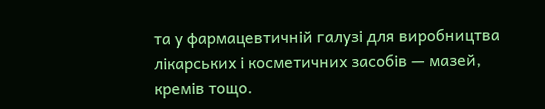та у фармацевтичній галузі для виробництва лікарських і косметичних засобів — мазей, кремів тощо.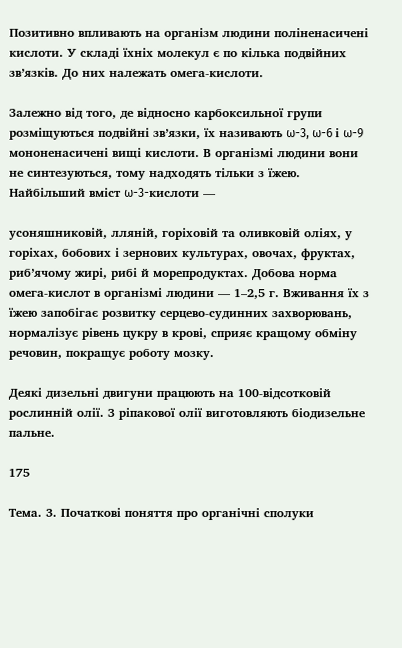Позитивно впливають на організм людини поліненасичені кислоти. У складі їхніх молекул є по кілька подвійних зв’язків. До них належать омега-кислоти.

Залежно від того, де відносно карбоксильної групи розміщуються подвійні зв’язки, їх називають ω-3, ω-6 і ω-9 мононенасичені вищі кислоти. В організмі людини вони не синтезуються, тому надходять тільки з їжею. Найбільший вміст ω-3-кислоти —

усоняшниковій, лляній, горіховій та оливковій оліях, у горіхах, бобових і зернових культурах, овочах, фруктах, риб’ячому жирі, рибі й морепродуктах. Добова норма омега-кислот в організмі людини — 1–2,5 г. Вживання їх з їжею запобігає розвитку серцево-судинних захворювань, нормалізує рівень цукру в крові, сприяє кращому обміну речовин, покращує роботу мозку.

Деякі дизельні двигуни працюють на 100-відсотковій рослинній олії. З ріпакової олії виготовляють біодизельне пальне.

175

Тема. 3. Початкові поняття про органічні сполуки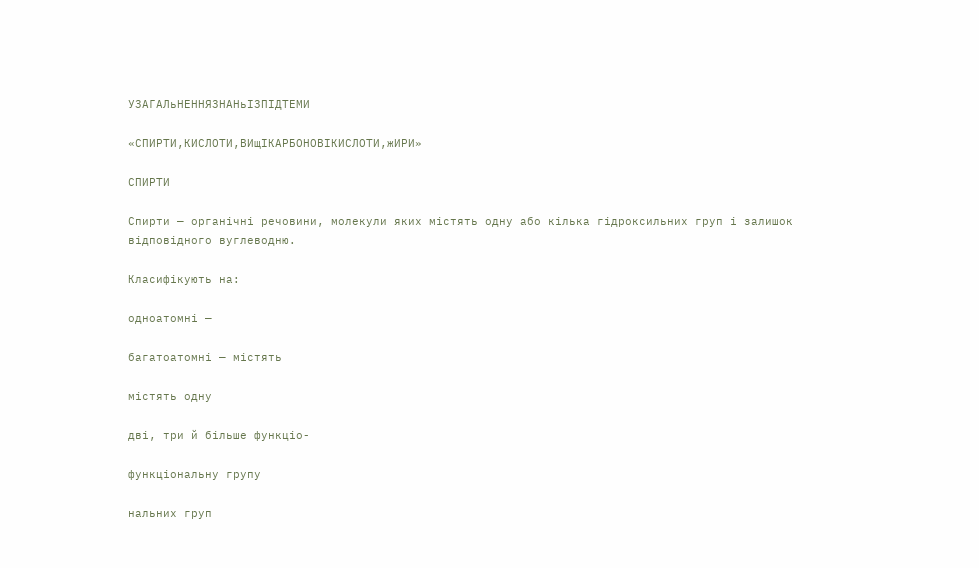УЗАГАЛьНЕННЯЗНАНьІЗПІДТЕМИ

«СПИРТИ,КИСЛОТИ,ВИщІКАРБОНОВІКИСЛОТИ,жИРИ»

СПИРТИ

Спирти — органічні речовини, молекули яких містять одну або кілька гідроксильних груп і залишок відповідного вуглеводню.

Класифікують на:

одноатомні —

багатоатомні — містять

містять одну

дві, три й більше функціо-

функціональну групу

нальних груп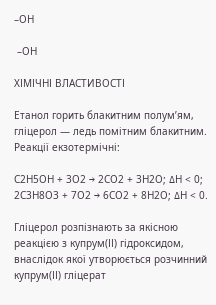–ОН

 –ОН

ХІМІЧНІ ВЛАСТИВОСТІ

Етанол горить блакитним полум’ям, гліцерол — ледь помітним блакитним. Реакції екзотермічні:

С2Н5ОН + 3О2 → 2СО2 + 3Н2О; ∆Н < 0; 2С3Н8О3 + 7О2 → 6СО2 + 8Н2О; ∆Н < 0.

Гліцерол розпізнають за якісною реакцією з купрум(ІІ) гідроксидом, внаслідок якої утворюється розчинний купрум(ІІ) гліцерат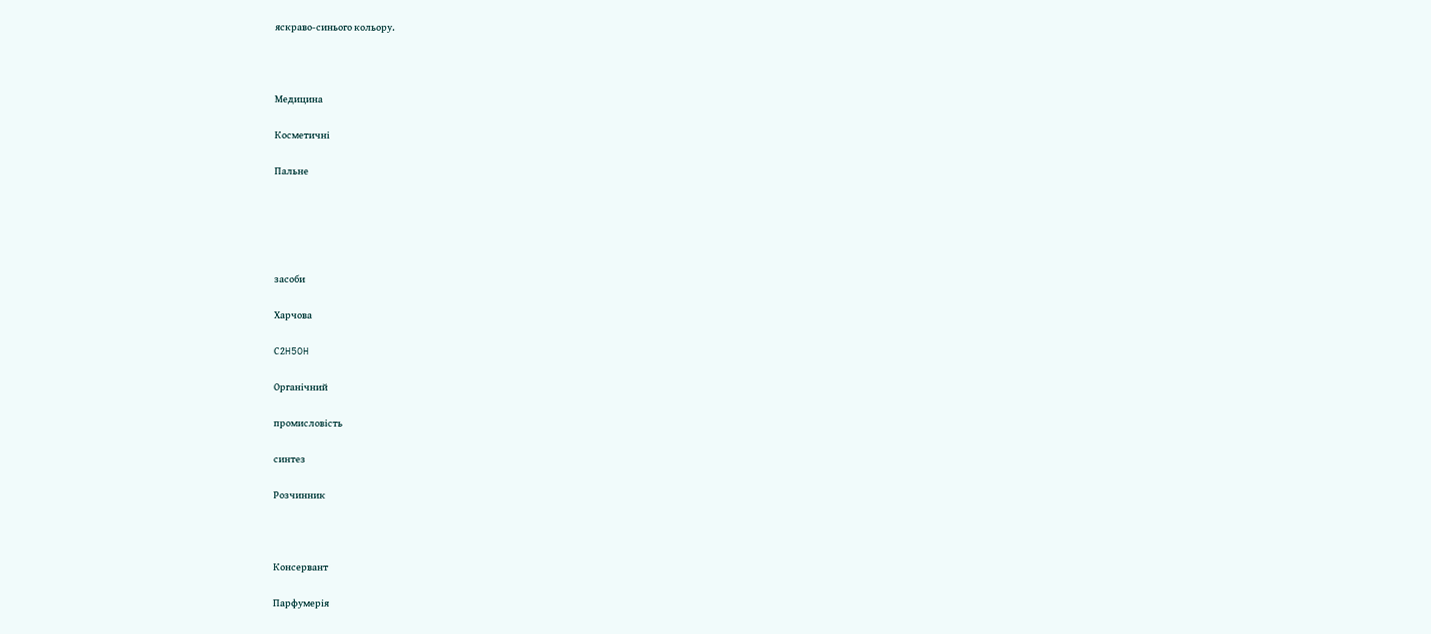яскраво-синього кольору.



Медицина

Косметичні

Пальне





засоби

Харчова

С2H5OH

Органічний

промисловість

синтез

Розчинник



Консервант

Парфумерія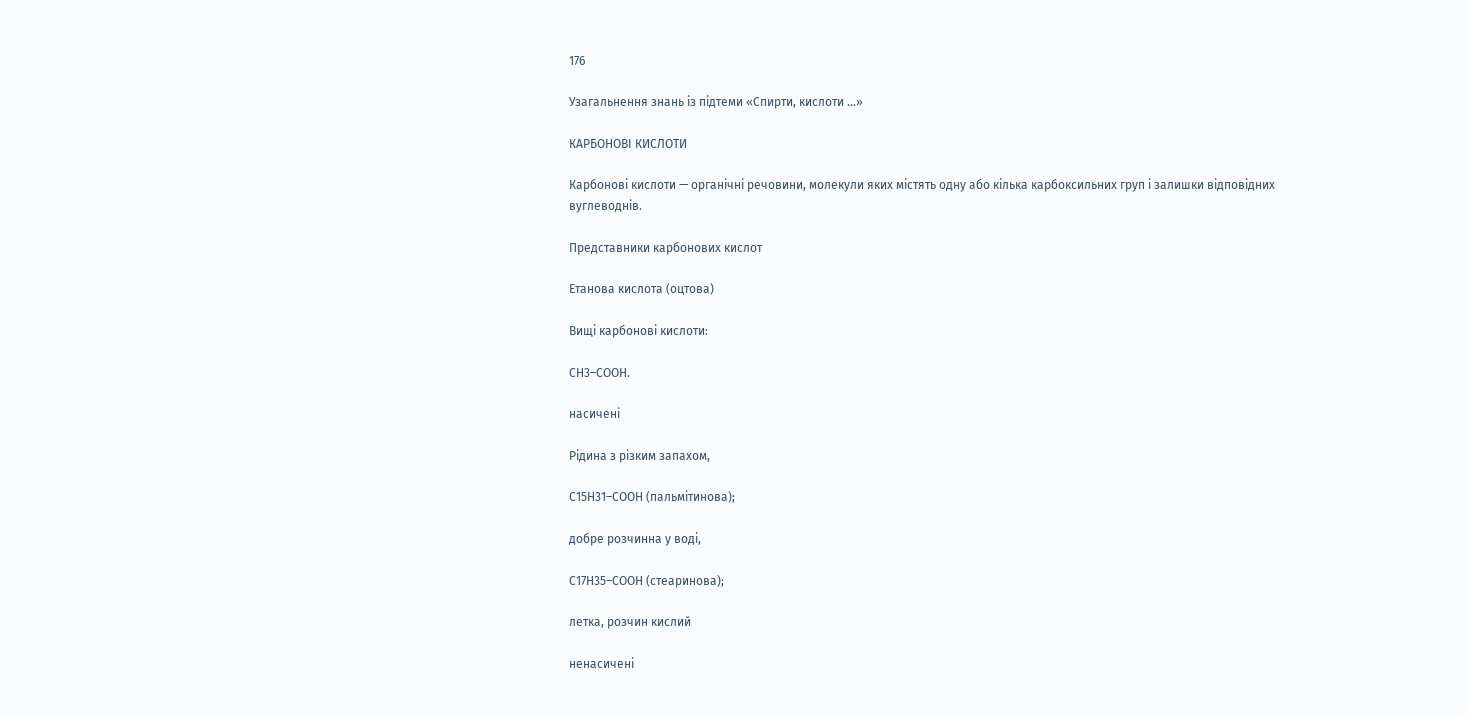176

Узагальнення знань із підтеми «Спирти, кислоти ...»

КАРБОНОВІ КИСЛОТИ

Карбонові кислоти — органічні речовини, молекули яких містять одну або кілька карбоксильних груп і залишки відповідних вуглеводнів.

Представники карбонових кислот

Етанова кислота (оцтова)

Вищі карбонові кислоти:

СН3–СООН.

насичені

Рідина з різким запахом,

С15Н31–СООН (пальмітинова);

добре розчинна у воді,

С17Н35–СООН (стеаринова);

летка, розчин кислий

ненасичені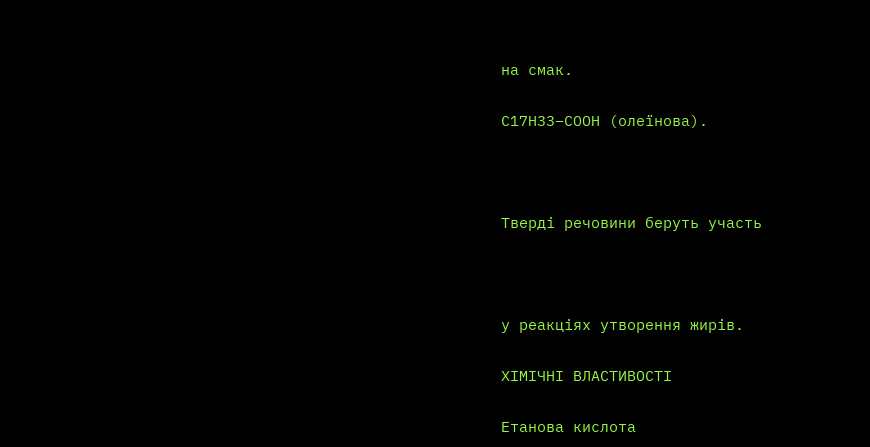на смак.

С17Н33–СООН (олеїнова).



Тверді речовини беруть участь



у реакціях утворення жирів.

ХІМІЧНІ ВЛАСТИВОСТІ

Етанова кислота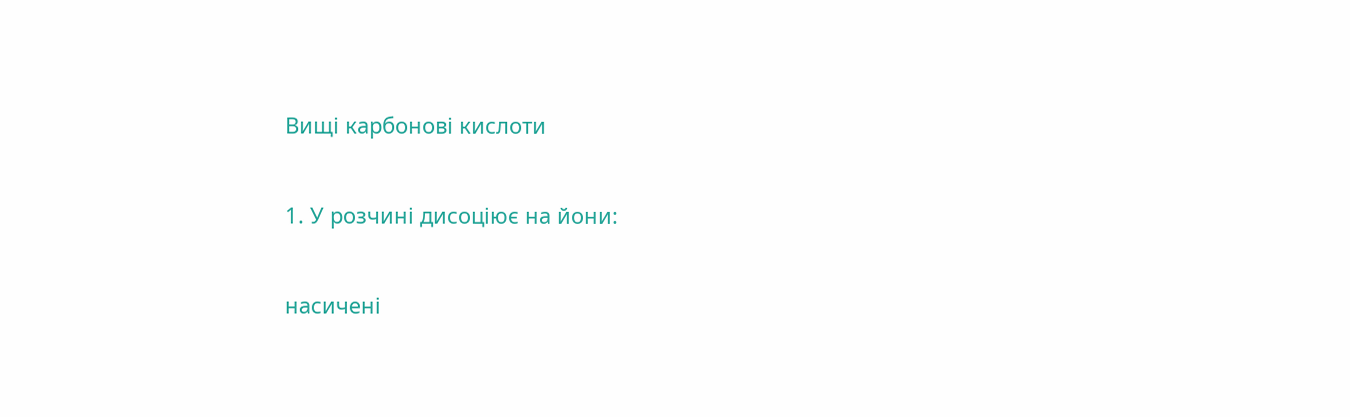Вищі карбонові кислоти

1. У розчині дисоціює на йони:

насичені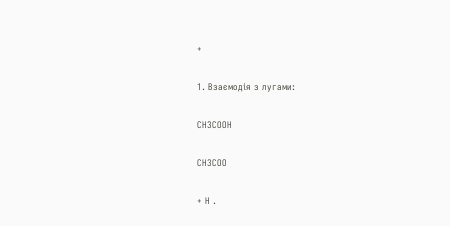+

1. Взаємодія з лугами:

СН3СООН

СН3СОО

+ Н .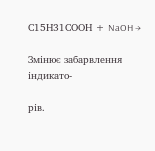С15Н31СООН + NaOH →

Змінює забарвлення індикато-

рів.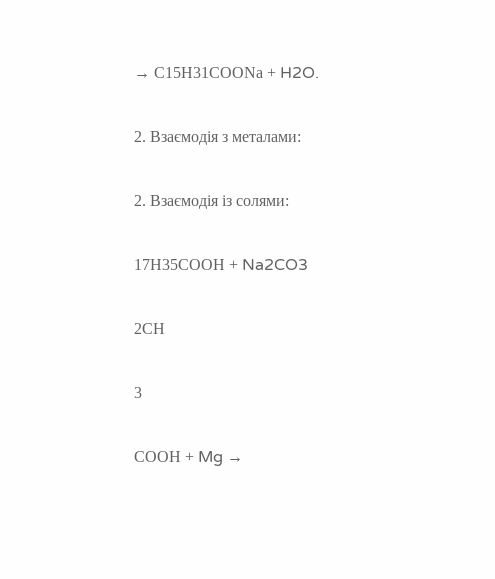→ С15Н31СООNa + H2O.

2. Взаємодія з металами:

2. Взаємодія із солями:

17Н35СООН + Na2CO3

2СН

3

СООН + Mg →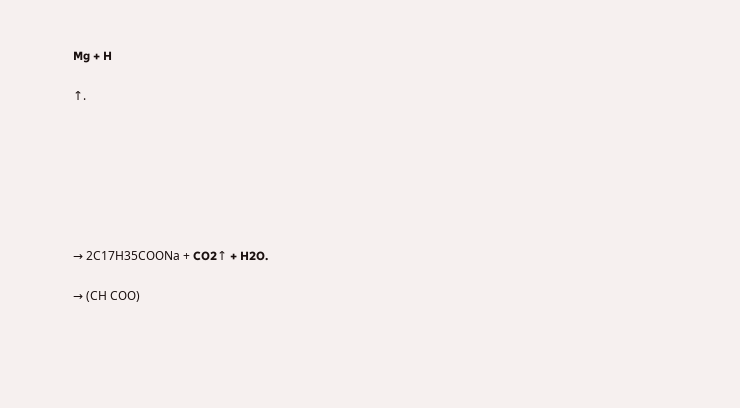Mg + H

↑.







→ 2С17Н35СООNa + CO2↑ + H2O.

→ (СН СОО)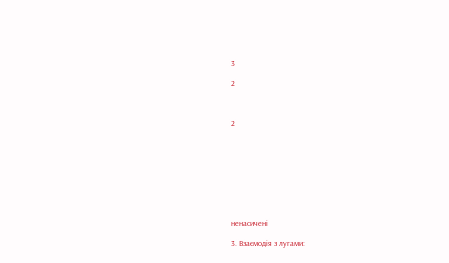3

2



2









ненасичені

3. Взаємодія з лугами: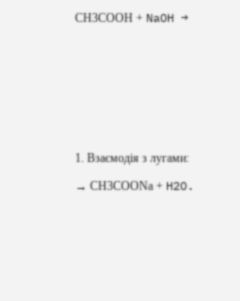СН3СООН + NaOH →









1. Взаємодія з лугами:

→ СН3СООNa + H2O.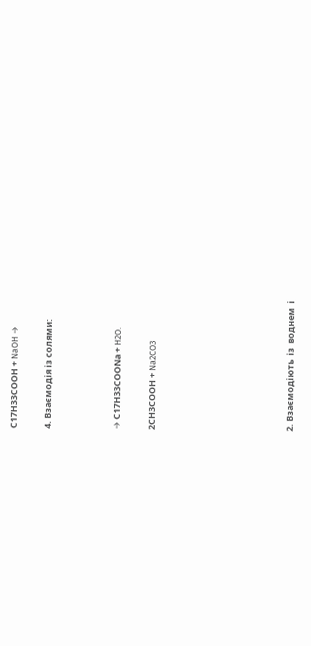С17Н33СООН + NaOH →

4. Взаємодія із солями:



→ С17Н33СООNa + H2O.

2СН3СООН + Na2CO3







2. Взаємодіють  із  воднем  і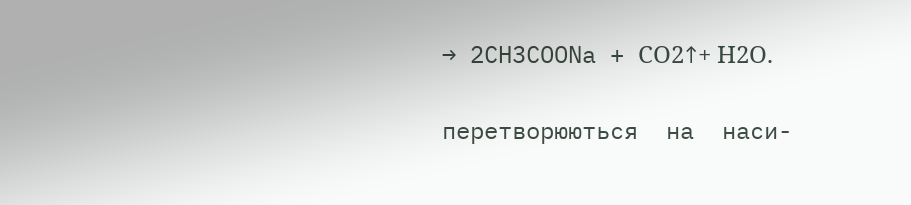→ 2СН3СООNa + CO2↑+ H2O.

перетворюються  на  наси-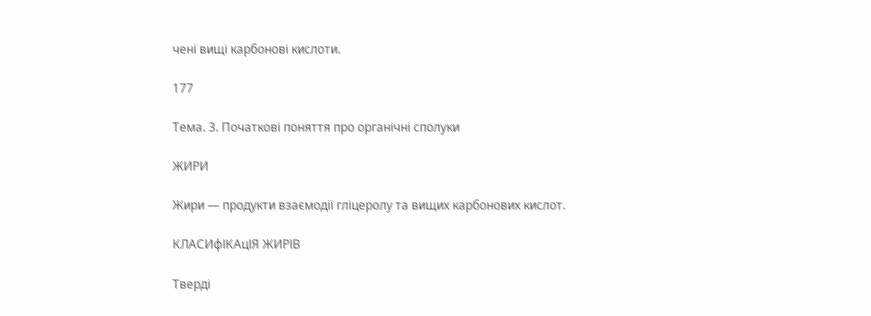чені вищі карбонові кислоти.

177

Тема. 3. Початкові поняття про органічні сполуки

ЖИРИ

Жири — продукти взаємодії гліцеролу та вищих карбонових кислот.

КЛАСИфІКАцІЯ ЖИРІВ

Тверді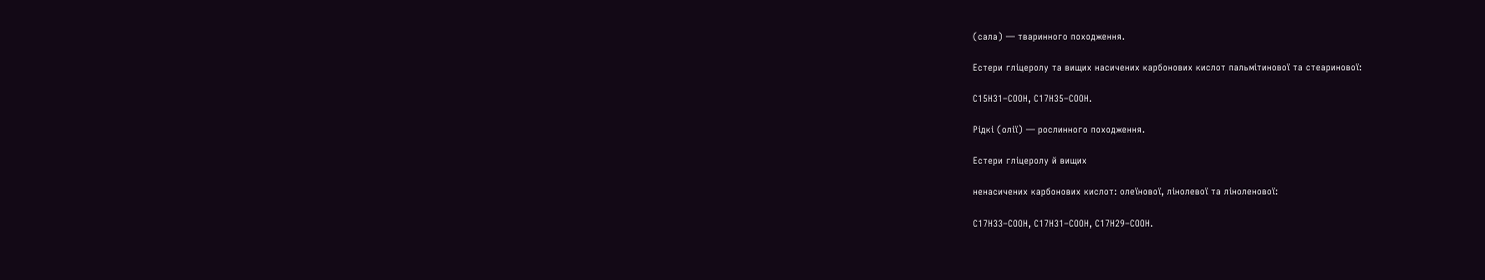(сала) — тваринного походження.

Естери гліцеролу та вищих насичених карбонових кислот пальмітинової та стеаринової:

С15Н31–СООН, С17Н35–СООН.

Рідкі (олії) — рослинного походження.

Естери гліцеролу й вищих

ненасичених карбонових кислот: олеїнової, лінолевої та ліноленової:

С17Н33–СООН, С17Н31–СООН, С17Н29–СООН.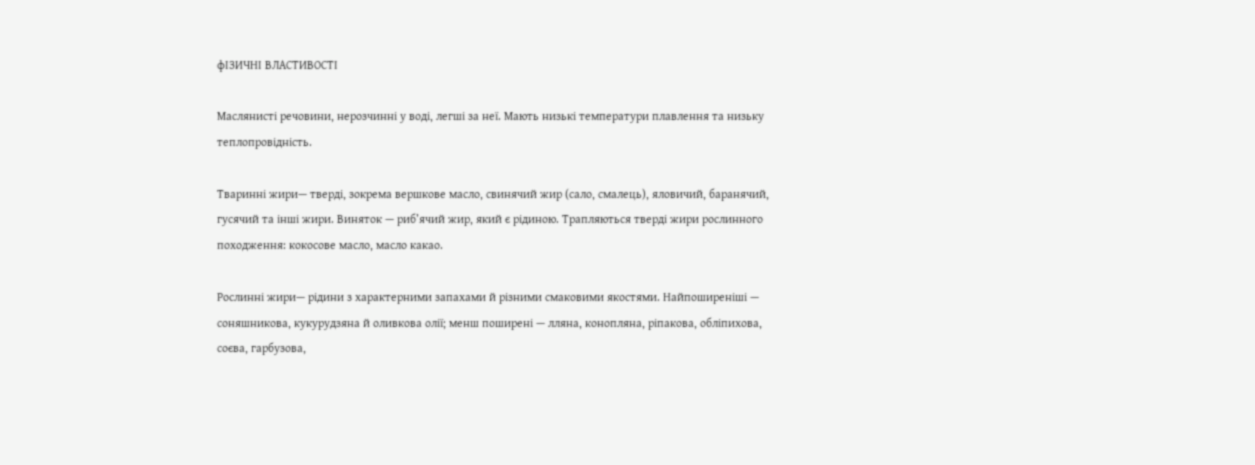фІЗИЧНІ ВЛАСТИВОСТІ

Маслянисті речовини, нерозчинні у воді, легші за неї. Мають низькі температури плавлення та низьку теплопровідність.

Тваринні жири— тверді, зокрема вершкове масло, свинячий жир (сало, смалець), яловичий, баранячий, гусячий та інші жири. Виняток — риб’ячий жир, який є рідиною. Трапляються тверді жири рослинного походження: кокосове масло, масло какао.

Рослинні жири— рідини з характерними запахами й різними смаковими якостями. Найпоширеніші — соняшникова, кукурудзяна й оливкова олії; менш поширені — лляна, конопляна, ріпакова, обліпихова, соєва, гарбузова,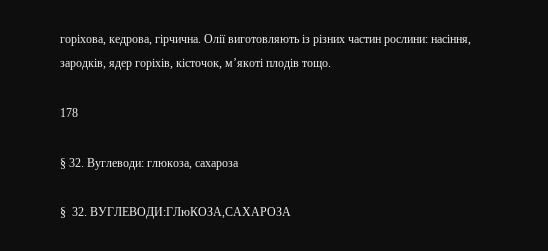горіхова, кедрова, гірчична. Олії виготовляють із різних частин рослини: насіння, зародків, ядер горіхів, кісточок, м’якоті плодів тощо.

178

§ 32. Вуглеводи: глюкоза, сахароза

§  32. ВУГЛЕВОДИ:ГЛюКОЗА,САХАРОЗА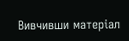Вивчивши матеріал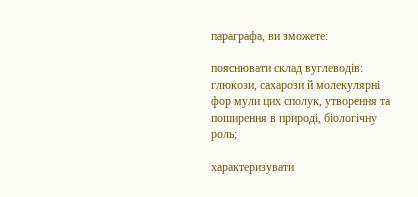параграфа, ви зможете:

пояснювати склад вуглеводів: глюкози, сахарози й молекулярні фор мули цих сполук, утворення та поширення в природі, біологічну роль;

характеризувати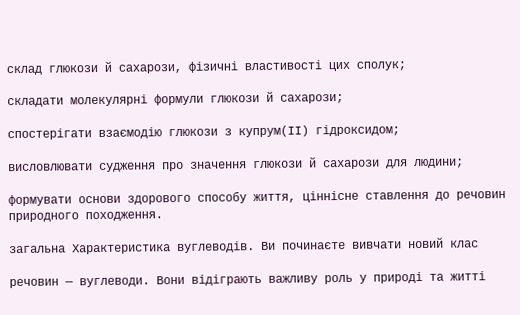склад глюкози й сахарози, фізичні властивості цих сполук;

складати молекулярні формули глюкози й сахарози;

спостерігати взаємодію глюкози з купрум(ІІ) гідроксидом;

висловлювати судження про значення глюкози й сахарози для людини;

формувати основи здорового способу життя, ціннісне ставлення до речовин природного походження.

загальна Характеристика вуглеводів. Ви починаєте вивчати новий клас

речовин — вуглеводи. Вони відіграють важливу роль у природі та житті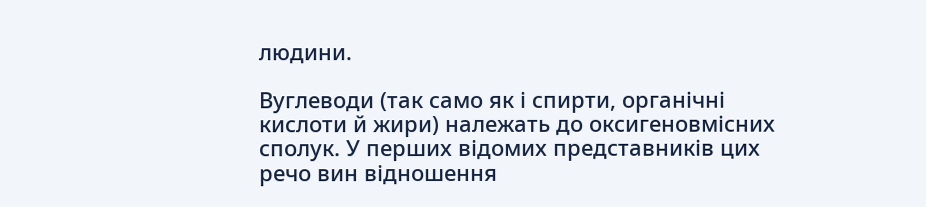людини.

Вуглеводи (так само як і спирти, органічні кислоти й жири) належать до оксигеновмісних сполук. У перших відомих представників цих речо вин відношення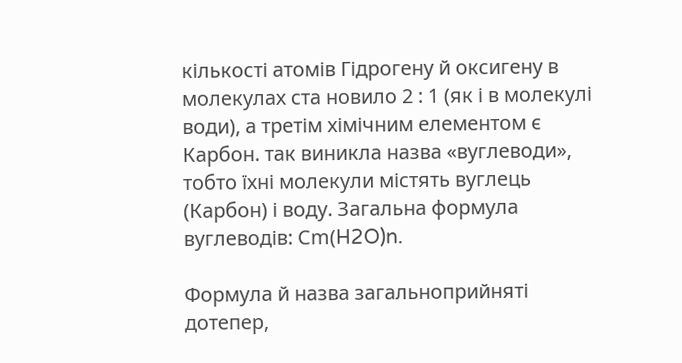кількості атомів Гідрогену й оксигену в молекулах ста новило 2 : 1 (як і в молекулі води), а третім хімічним елементом є Карбон. так виникла назва «вуглеводи», тобто їхні молекули містять вуглець (Карбон) і воду. Загальна формула вуглеводів: Сm(H2O)n.

Формула й назва загальноприйняті дотепер,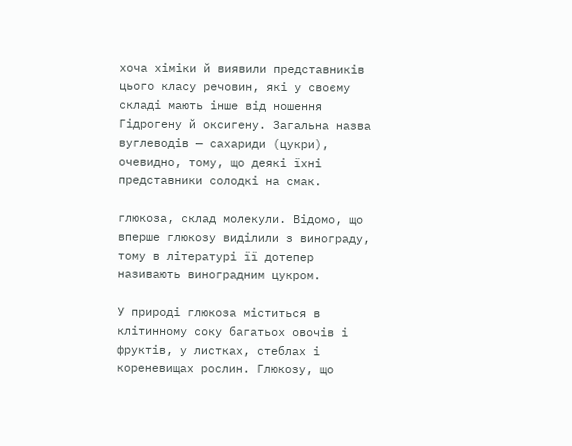хоча хіміки й виявили представників цього класу речовин, які у своєму складі мають інше від ношення Гідрогену й оксигену. Загальна назва вуглеводів — сахариди (цукри), очевидно, тому, що деякі їхні представники солодкі на смак.

глюкоза, склад молекули. Відомо, що вперше глюкозу виділили з винограду, тому в літературі її дотепер називають виноградним цукром.

У природі глюкоза міститься в клітинному соку багатьох овочів і фруктів, у листках, стеблах і кореневищах рослин. Глюкозу, що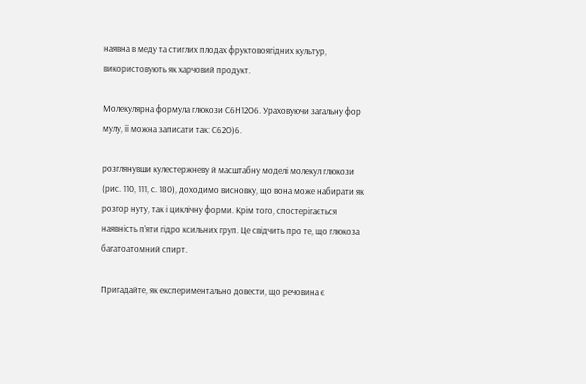наявна в меду та стиглих плодах фруктовоягідних культур, використовують як харчовий продукт.

Молекулярна формула глюкози С6Н12О6. Ураховуючи загальну фор мулу, її можна записати так: С62О)6.

розглянувши кулестержневу й масштабну моделі молекул глюкози (рис. 110, 111, с. 180), доходимо висновку, що вона може набирати як розгор нуту, так і циклічну форми. Крім того, спостерігається наявність п’яти гідро ксильних груп. Це свідчить про те, що глюкоза багатоатомний спирт.

Пригадайте, як експериментально довести, що речовина є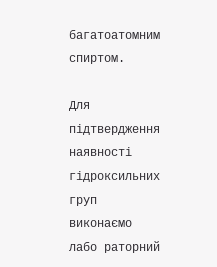багатоатомним спиртом.

Для підтвердження наявності гідроксильних груп виконаємо лабо раторний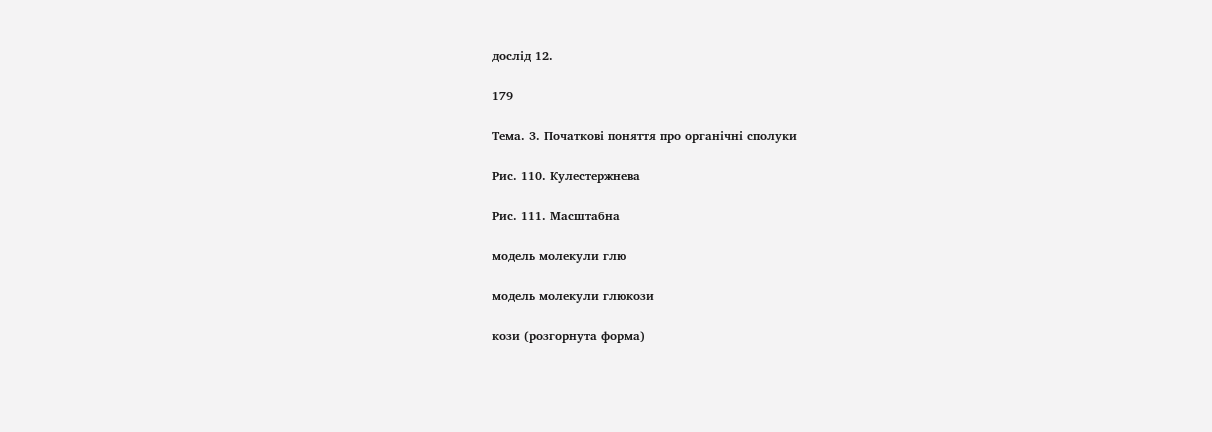дослід 12.

179

Тема. 3. Початкові поняття про органічні сполуки

Рис. 110. Кулестержнева

Рис. 111. Масштабна

модель молекули глю

модель молекули глюкози

кози (розгорнута форма)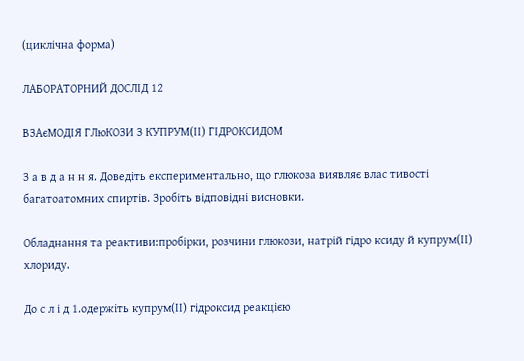(циклічна форма)

ЛАБОРАТОРНИЙ ДОСЛІД 12

ВЗАєМОДІЯ ГЛюКОЗИ З КУПРУМ(ІІ) ГІДРОКСИДОМ

З а в д а н н я. Доведіть експериментально, що глюкоза виявляє влас тивості багатоатомних спиртів. Зробіть відповідні висновки.

Обладнання та реактиви:пробірки, розчини глюкози, натрій гідро ксиду й купрум(ІІ) хлориду.

До с л і д 1.одержіть купрум(ІІ) гідроксид реакцією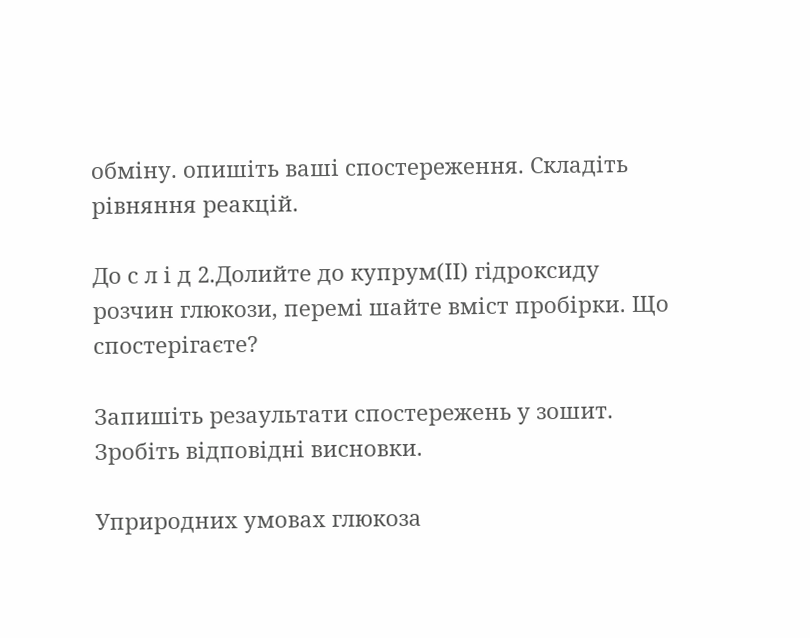обміну. опишіть ваші спостереження. Складіть рівняння реакцій.

До с л і д 2.Долийте до купрум(ІІ) гідроксиду розчин глюкози, перемі шайте вміст пробірки. Що спостерігаєте?

Запишіть резаультати спостережень у зошит. Зробіть відповідні висновки.

Уприродних умовах глюкоза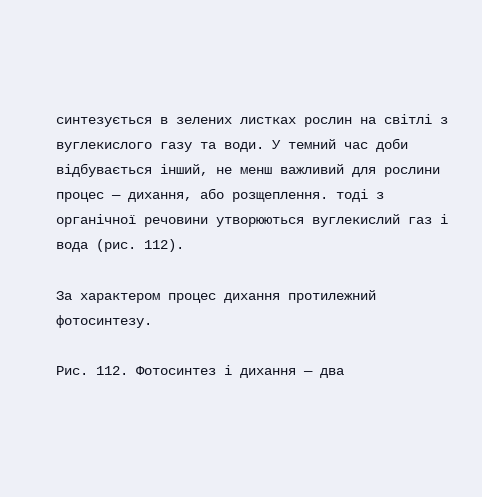синтезується в зелених листках рослин на світлі з вуглекислого газу та води. У темний час доби відбувається інший, не менш важливий для рослини процес — дихання, або розщеплення. тоді з органічної речовини утворюються вуглекислий газ і вода (рис. 112).

За характером процес дихання протилежний фотосинтезу.

Рис. 112. Фотосинтез і дихання — два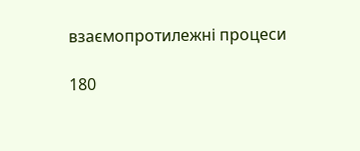взаємопротилежні процеси

180